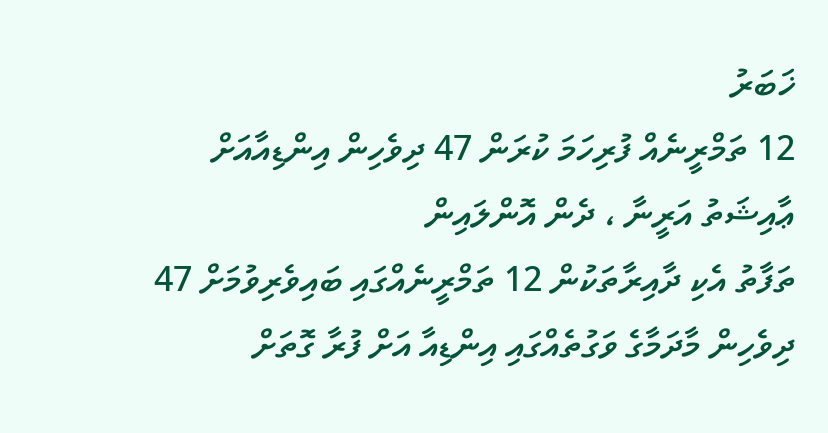ޚަބަރު
12 ތަމްރީނެއް ފުރިހަމަ ކުރަން 47 ދިވެހިން އިންޑިއާއަށް
ޢާއިޝަތު އަރީނާ ، ދެން އޮންލައިން
ތަފާތު އެކި ދާއިރާތަކުން 12 ތަމްރީނެއްގައި ބައިވެރިވުމަށް 47 ދިވެހިން މާދަމާގެ ވަގުތެއްގައި އިންޑިއާ އަށް ފުރާ ގޮތަށް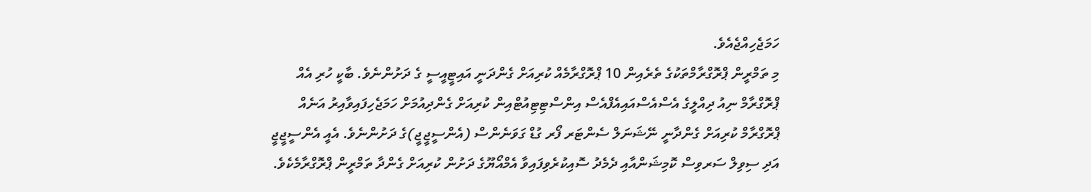ހަމަޖެހިއްޖެއެވެ.
މި ތަމްރީން ޕްރޮގްރާމްތަކުގެ ތެރެއިން 10 ޕްރޮގްރާމެއް ކުރިއަށް ގެންދަނީ އައިޓީއީސީ ގެ ދަށުންނެވެ. ބާކީ ހުރި އެއް ޕްރޮގްރާމް ނިއު ދިއްލީގެ އެސްއެސްއައިއެފްއެސް އިންސްޓިޓިއުޓްއިން ކުރިއަށް ގެންދިއުމަށް ހަމަޖެހިފައިވާއިރު އަނެއް ޕްރޮގްރާމް ކުރިއަށް ގެންދާނީ ނޭޝަނަލް ސެންޓަރ ފޯރ ގުޑް ގަވަނެންސް (އެންސީޖީޖީ)ގެ ދަށުންނެވެ. އެއީ އެންސީޖީޖީ އަދި ސިވިލް ސަރވިސް ކޮމިޝަންއާއި ދެމެދު ސޮއިކުރެވިފައިވާ އެމްއޯޔޫގެ ދަށުން ކުރިއަށް ގެންދާ ތަމްރީން ޕްރޮގްރާމެކެވެ.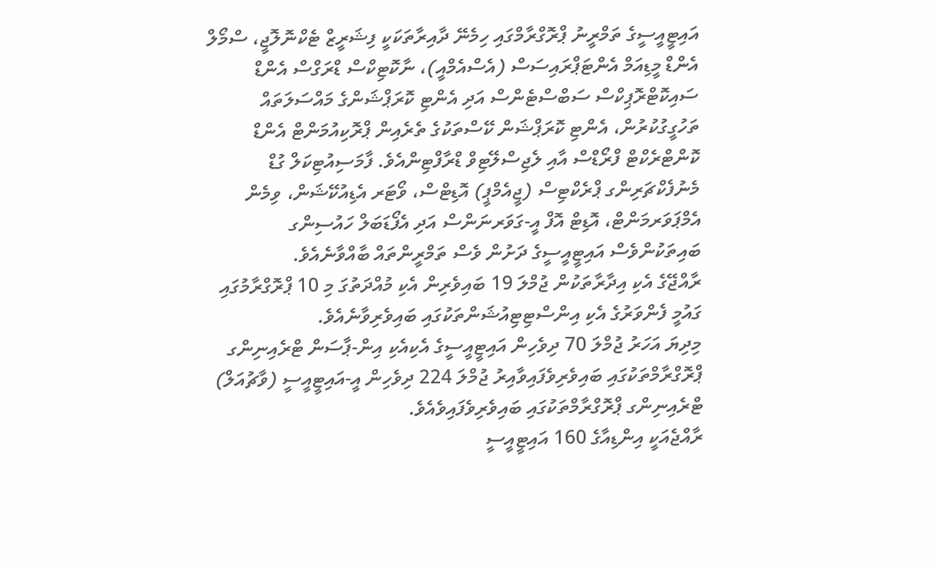އައިޓީއީސީގެ ތަމްރީނު ޕްރޮގްރާމްގައި ހިމެނޭ ދާއިރާތަކަކީ ފިޝަރީޒް ޓެކްނޮލޮޖީ، ސްމޯލް އެންޑް މީޑިއަމް އެންޓަޕްރައިސަސް (އެސްއެމްއީ)، ނާކޮޓިކްސް ޑްރަގްސް އެންޑް ސައިކޮޓްރޮޕިކްސް ސަބްސްޓެންސް އަދި އެންޓި ކޮރަޕްޝަންގެ މައްސަލަތައް ތަހުގީގުކުރުން، އެންޓި ކޮރަޕްޝަން ކޭސްތަކުގެ ތެރެއިން ޕްރޮކިއުމަންޓް އެންޑް ކޮންޓްރެކްޓް ފްރޯޑްސް އާއި ލެޖިސްލޭޓިވް ޑްރާފްޓިންއެވެ. ފާމަސިއުޓިކަލް ގުޑް މެނުފެކްޗަރިންގ ޕްރެކްޓިސް (ޖީއެމްޕީ) އޮޑިޓްސް، ވޯޓަރ އެޑިއުކޭޝަން، ވިމެން އެމްޕަވަރމަންޓް، އޮޑިޓް އޮފް އީ-ގަވަރނަންސް އަދި އެފޯޑަބަލް ހައުސިންގ ބައިތަކުންވެސް އައިޓީއީސީގެ ދަށުން ވެސް ތަމްރީންތައް ބާއްވާނެއެވެ.
ރާއްޖޭގެ އެކި އިދާރާތަކުން ޖުމްލަ 19 ބައިވެރިން އެކި މުއްދަތުގަ މި 10 ޕްރޮގްރާމުގައި ގައުމީ ފެންވަރުގެ އެކި އިންސްޓިޓިއުޝަންތަކުގައި ބައިވެރިވާނެއެވެ.
މިދިޔަ އަހަރު ޖުމްލަ 70 ދިވެހިން އައިޓީއީސީގެ އެކިއެކި އިން-ޕާސަން ޓްރެއިނިންގ ޕްރޮގްރާމްތަކުގައި ބައިވެރިވެފައިވާއިރު ޖުމްލަ 224 ދިވެހިން އީ-އައިޓީއީސީ (ވާޗުއަލް) ޓްރެއިނިންގ ޕްރޮގްރާމްތަކުގައި ބައިވެރިވެފައިވެއެވެ.
ރާއްޖެއަކީ އިންޑިއާގެ 160 އައިޓީއީސީ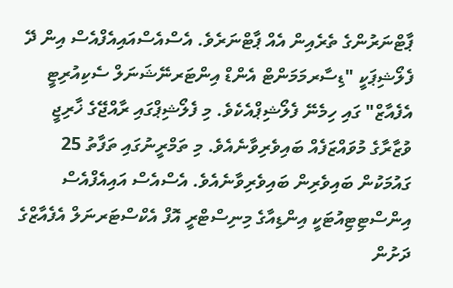ޕާޓްނަރުންގެ ތެރެއިން އެއް ޕާޓްނަރެވެ. އެސްއެސްއައިއެފްއެސް އިން ދޭ ފެލޯޝިޕަކީ "ޑިސާރމަމަންޓް އެންޑް އިންޓަރނޭޝަނަލް ސެކިއުރިޓީ އެފެއާޒް" ގައި ހިމެނޭ ފެލޯޝިޕްއެކެވެ. މި ފެލޯޝިޕްގައި ރާއްޖޭގެ ޚާރިޖީ ވުޒާރާގެ މުވައްޒަފެއް ބައިވެރިވާނެއެވެ. މި ތަމްރީނުގައި ތަފާތު 25 ގައުމަކުން ބައިވެރިން ބައިވެރިވާނެއެވެ. އެސްއެސް އައިއެފްއެސް އިންސްޓިޓިއުޓަކީ އިންޑިއާގެ މިނިސްޓްރީ އޮފް އެކްސްޓަރނަލް އެފެއާޒްގެ ދަށުން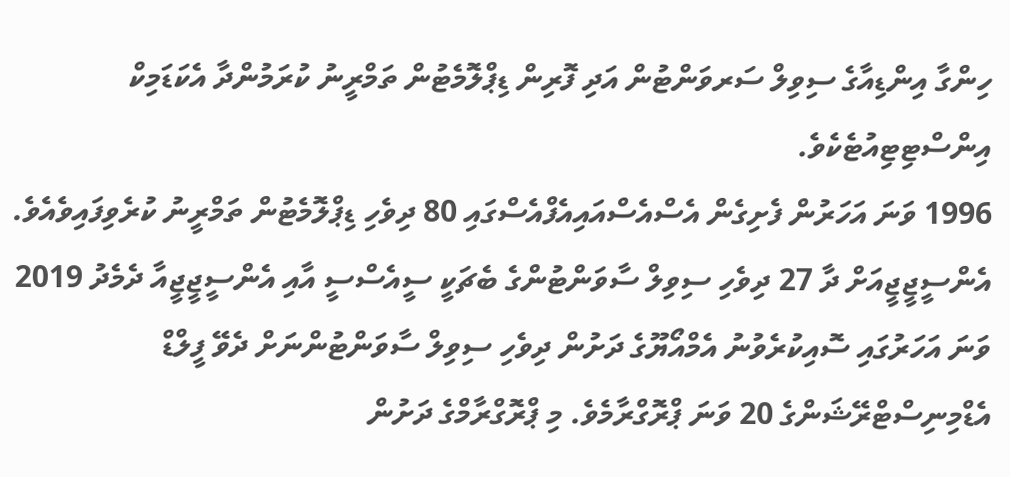ހިންގާ އިންޑިއާގެ ސިވިލް ސަރވަންޓުން އަދި ފޮރިން ޑިޕްލޮމެޓުން ތަމްރީނު ކުރަމުންދާ އެކަޑަމިކް އިންސްޓިޓިއުޓެކެވެ.
1996 ވަނަ އަހަރުން ފެށިގެން އެސްއެސްއައިއެފްއެސްގައި 80 ދިވެހި ޑިޕްލޮމެޓުން ތަމްރީނު ކުރެވިފައިވެއެވެ. އެންސީޖީޖީއަށް ދާ 27 ދިވެހި ސިވިލް ސާވަންޓުންގެ ބެޗަކީ ސީއެސްސީ އާއި އެންސީޖީޖީއާ ދެމެދު 2019 ވަނަ އަހަރުގައި ސޮއިކުރެވުނު އެމްއޯޔޫގެ ދަށުން ދިވެހި ސިވިލް ސާވަންޓުންނަށް ދެވޭ ފީލްޑް އެޑްމިނިސްޓްރޭޝަންގެ 20 ވަނަ ޕްރޮގްރާމެވެ. މި ޕްރޮގްރާމްގެ ދަށުން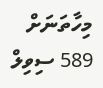މިހާތަނަށް 589 ސިވިލް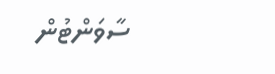ސާވަންޓުން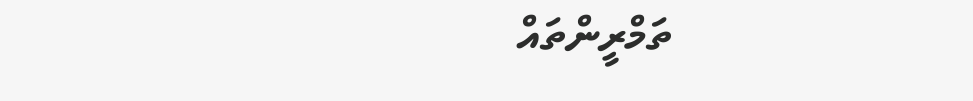ތަމްރީންތައް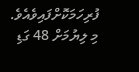ފުރިހަމަކޮށްފައިވެއެވެ.
މި ލިޔުމަށް 48 ގަޑި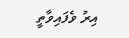އިރު ވެފައިވާތީ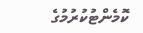ކޮމެންޓުކުރުމުގެ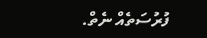ފުރުސަތެއް ނެތް.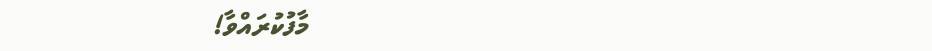މާފުކުރައްވާ!